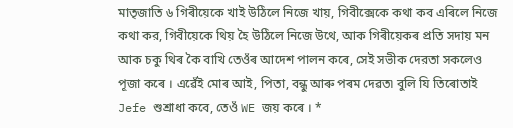মাতৃজাতি ৬ গিৰীয়েকে খাই উঠিলে নিজে খায়, গিবীক্সেকে কথা কব এৰিলে নিজে কথা কর, গিবীয়েকে থিয় হৈ উঠিলে নিজে উথে, আক গিৰীয়েকৰ প্রতি সদায় মন আক চকু থিৰ কৈ বাখি তেওঁৰ আদেশ পালন কৰে, সেই সভীক দেরতা সকলেও পূজা কৰে । এৱেঁই মোৰ আই, পিতা, বন্ধু আৰু পৰম দেৱত৷ বুলি যি তিৰোতাই Jefe শুশ্রাধা কবে, তেওঁ WE জয় কৰে । *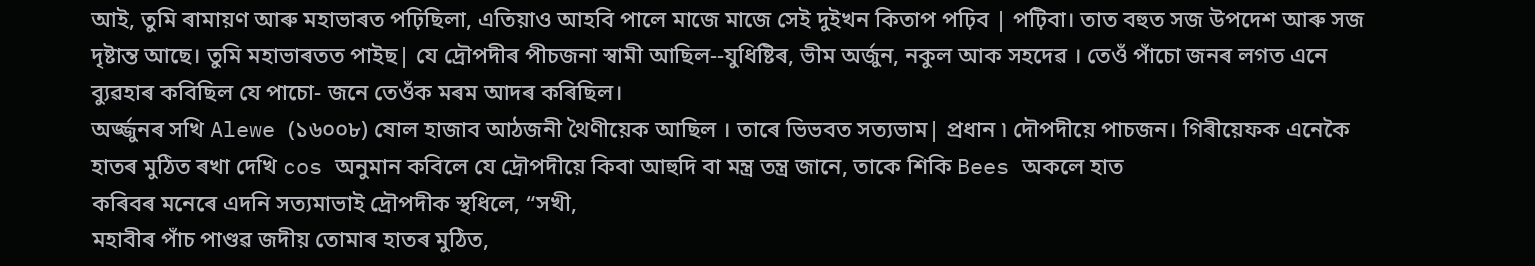আই, তুমি ৰামায়ণ আৰু মহাভাৰত পঢ়িছিলা, এতিয়াও আহবি পালে মাজে মাজে সেই দুইখন কিতাপ পঢ়িব | পট়িবা। তাত বহুত সজ উপদেশ আৰু সজ দৃষ্টান্ত আছে। তুমি মহাভাৰতত পাইছ| যে দ্ৰৌপদীৰ পীচজনা স্বামী আছিল--যুধিষ্টিৰ, ভীম অর্জুন, নকুল আক সহদেৱ । তেওঁ পাঁচো জনৰ লগত এনে ব্যুৱহাৰ কবিছিল যে পাচো- জনে তেওঁক মৰম আদৰ কৰিছিল।
অৰ্জ্জুনৰ সখি Alewe (১৬০০৮) ষোল হাজাব আঠজনী থৈণীয়েক আছিল । তাৰে ভিভবত সত্যভাম| প্রধান ৷ দৌপদীয়ে পাচজন। গিৰীয়েফক এনেকৈ হাতৰ মুঠিত ৰখা দেখি cos অনুমান কবিলে যে দ্ৰৌপদীয়ে কিবা আহুদি বা মন্ত্ৰ তন্ত্ৰ জানে, তাকে শিকি Bees অকলে হাত
কৰিবৰ মনেৰে এদনি সত্যমাভাই দ্ৰৌপদীক স্থধিলে, “সখী,
মহাবীৰ পাঁচ পাণ্ডৱ জদীয় তোমাৰ হাতৰ মুঠিত,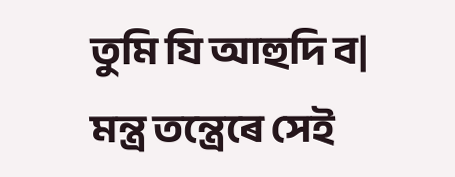তুমি যি আহুদি ব| মন্ত্ৰ তন্ত্ৰেৰে সেই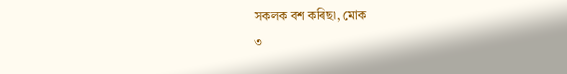সকলক বশ কৰিছ৷, মোক
৩